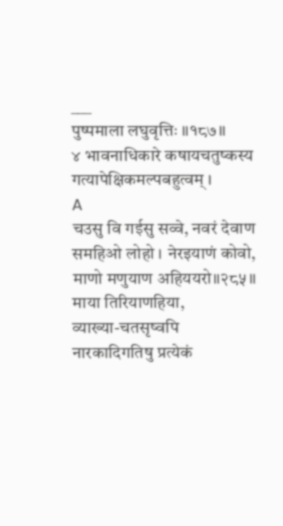___
पुष्पमाला लघुवृत्तिः ॥१८७॥
४ भावनाधिकारे कषायचतुष्कस्य गत्यापेक्षिकमल्पबहुत्वम् ।
A
चउसु वि गईसु सव्वे, नवरं देवाण समहिओ लोहो । नेरइयाणं कोवो, माणो मणुयाण अहिययरो॥२८५॥ माया तिरियाणहिया,
व्याख्या-चतसृष्वपि नारकादिगतिषु प्रत्येकं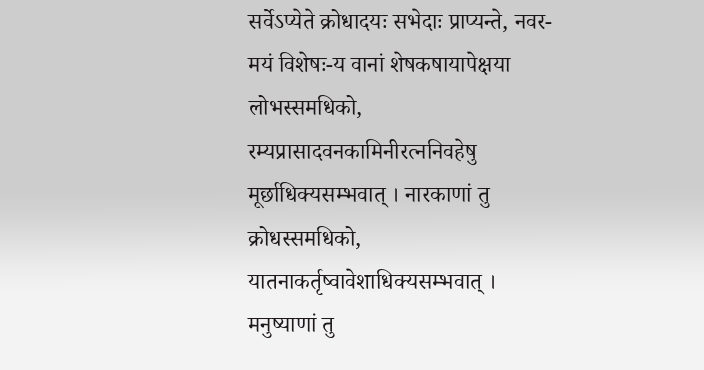सर्वेऽप्येते क्रोधादयः सभेदाः प्राप्यन्ते, नवर-मयं विशेषः-य वानां शेषकषायापेक्षया लोभस्समधिको, रम्यप्रासादवनकामिनीरत्ननिवहेषु मूर्छाधिक्यसम्भवात् । नारकाणां तु क्रोधस्समधिको, यातनाकर्तृष्वावेशाधिक्यसम्भवात् । मनुष्याणां तु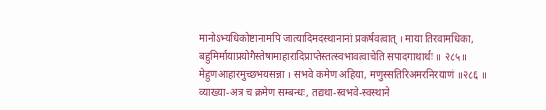मानोऽभ्यधिकोष्टानामपि जात्यादिमदस्थानानां प्रकर्षवत्वात् । माया तिरवामधिका, बहुमिर्मायाप्रयोगैस्तेषामाहारादिप्राप्तेस्तत्स्वभावत्वाचेति सपादगाथार्थः ॥ २८५॥
मेहुणआहारमुच्छभयसन्ना । सभवे कमेण अहिया, मणुस्सतिरिअमरनिरयाणं ॥२८६ ॥
व्याख्या-अत्र च क्रमेण सम्बन्धः, तद्यथा-स्वभवे-स्वस्थाने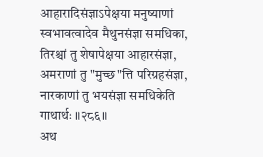आहारादिसंज्ञाऽपेक्षया मनुष्याणां स्वभावत्वादेव मैथुनसंज्ञा समधिका, तिरश्चां तु शेषापेक्षया आहारसंज्ञा, अमराणां तु "मुच्छ"त्ति परिग्रहसंज्ञा, नारकाणां तु भयसंज्ञा समधिकेति गाथार्थः ॥२८६॥
अथ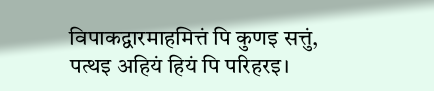विपाकद्वारमाहमित्तं पि कुणइ सत्तुं, पत्थइ अहियं हियं पि परिहरइ।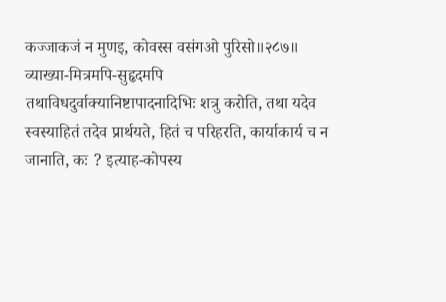कज्जाकजं न मुणइ, कोवस्स वसंगओ पुरिसो॥२८७॥
व्याख्या-मित्रमपि-सुहृदमपि तथाविधदुर्वाक्यानिष्टापादनादिभिः शत्रु करोति, तथा यदेव स्वस्याहितं तदेव प्रार्थयते, हितं च परिहरति, कार्याकार्य च न जानाति, कः ? इत्याह-कोपस्य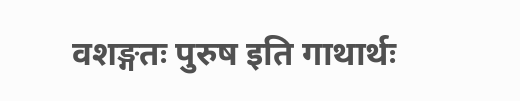वशङ्गतः पुरुष इति गाथार्थः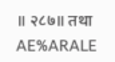॥ २८७॥ तथा
AE%ARALE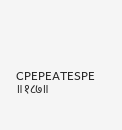CPEPEATESPE
॥१८७॥